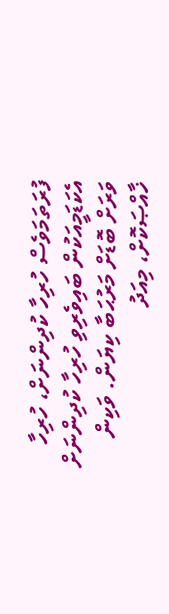ފުރަތަމަވެސް ހުރިހާ ކުދިންނަށް، ހުރިހާ އެކަޑަމީއަކުން ބައިވެރިވި ހުރިހާ ކުދިންނަށް ވަރަށް ބޮޑަށް މަރުޙަބާ ކިޔަން. ވަކިން ޚާއްޞަކޮށް، މިއަދު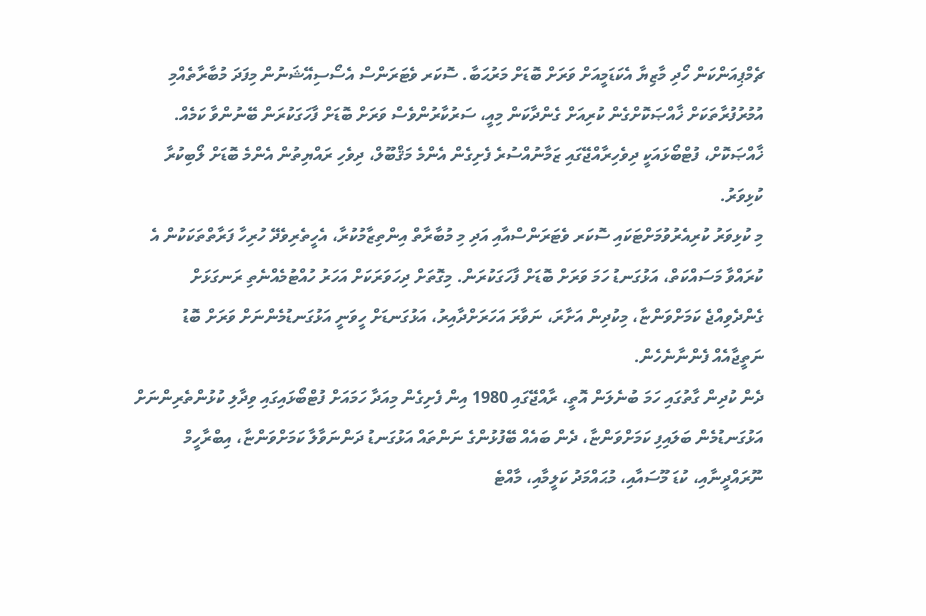ޗެމްޕިއަންކަން ހޯދި މާޒިޔާ އެކަޑަމީއަށް ވަރަށް ބޮޑަށް މަރުޙަބާ. ސޮކަރ ވެޓަރަންސް އެސޯސިއޭޝަނުން މިފަދަ މުބާރާތެއްމި އުމުރުފުރާތަކަށް ޚާއްޞަކޮށްގެން ކުރިއަށް ގެންދާކަން މިއީ، ސަރުކާރުންވެސް ވަރަށް ބޮޑަށް ފާހަގަކުރަން ބޭނުންވާ ކަމެއް. ޚާއްޞަކޮށް، ފުޓްބޯޅައަކީ ދިވެހިރާއްޖޭގައި ޒަމާނުއްސުރެ ފެށިގެން އެންމެ މަޤްބޫލް، ދިވެހި ރައްޔިތުން އެންމެ ބޮޑަށް ލޯބިކުރާ ކުޅިވަރު.
މި ކުޅިވަރު ކުރިއެރުވުމަށްޓަކައި ސޮކަރ ވެޓަރަންސްއާއި އަދި މި މުބާރާތް އިންތިޒާމުކުރާ، އެހީތެރިވެދޭ ހުރިހާ ފަރާތްތަކަކުން އެ ކުރައްވާ މަސައްކަތް، އަޅުގަނޑު ހަމަ ވަރަށް ބޮޑަށް ފާހަގަކުރަން. މިގޮތަށް ދިހަވަރަކަށް އަހަރު ހުއްޓުމެއްނެތި ރަނގަޅަށް ގެންދެވިއްޖެ ކަމަށްވަންޏާ، މިކުދިން އަށާރަ، ނަވާރަ އަހަރަށްދާއިރު، އަޅުގަނޑަށް ހީވަނީ އަޅުގަނޑުމެންނަށް ވަރަށް ބޮޑު ނަތީޖާއެއް ފެންނާނެހެން.
ދެން ކުދިން ގާތުގައި ހަމަ ބުނެލަން އޮތީ، ރާއްޖޭގައި 1980 އިން ފެށިގެން މިއަދާ ހަމައަށް ފުޓްބޯޅައިގައި ވިދާލި ކުޅުންތެރިންނަށް އަޅުގަނޑުމެން ބަލައިފި ކަމަށްވަންޏާ، ދެން ބައެއް ބޭފުޅުންގެ ނަންތައް އަޅުގަނޑު ދަންނަވާލާ ކަމަށްވަންޏާ، އިބްރާހީމް ނޫރައްދީނާއި، ކުޑަ މޫސައާއި، މުޙައްމަދު ކަލީމާއި، މާއްޓެ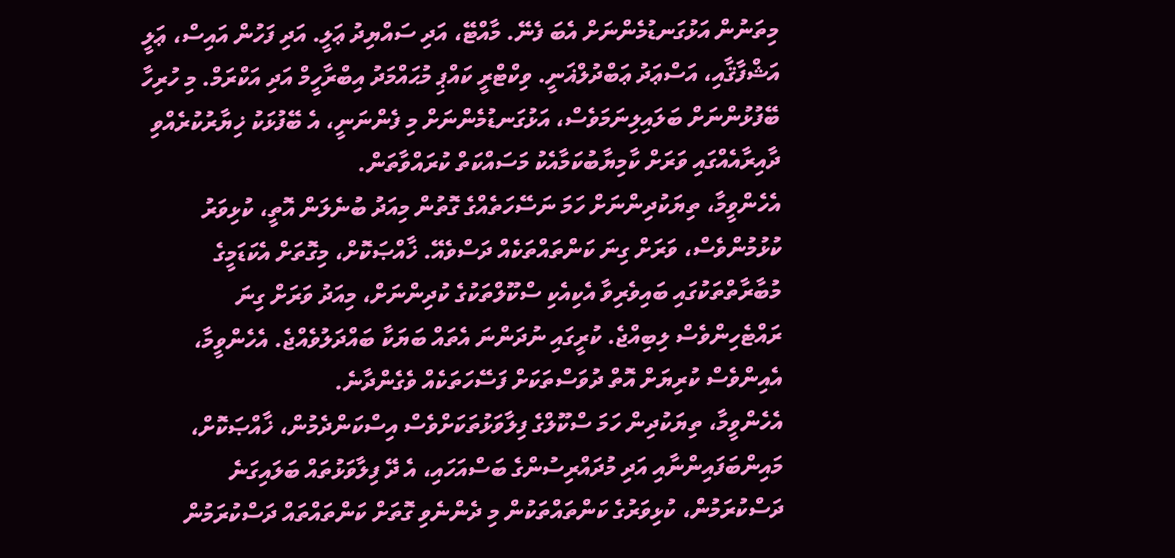މިތަނުން އަޅުގަނޑުމެންނަށް އެބަ ފެނޭ. މާއްޓޭ، އަދި ސައްޔިދު ޢަލީ. އަދި ފަހުން އައިސް، ޢަލީ އަޝްފާޤާއި، އަސްޢަދު ޢަބްދުލްޣަނީ. ވިކްޓްރީ ކައްޕި މުޙައްމަދު އިބްރާހީމް އަދި އަކްރަމް. މި ހުރިހާ ބޭފުޅުންނަށް ބަލައިލިނަމަވެސް، އަޅުގަނޑުމެންނަށް މި ފެންނަނީ، އެ ބޭފުޅަކު ޚިޔާރުކުރެއްވި ދާއިރާއެއްގައި ވަރަށް ކާމިޔާބުކަމާއެކު މަސައްކަތް ކުރައްވާތަން.
އެހެންވީމާ، ތިޔަކުދިންނަށް ހަމަ ނަސޭހަތެއްގެ ގޮތުން މިއަދު ބުނެލަން އޮތީ، ކުޅިވަރު ކުޅުމުންވެސް، ވަރަށް ގިނަ ކަންތައްތަކެއް ދަސްވެއޭ. ޚާއްޞަކޮށް، މިގޮތަށް އެކަޑަމީގެ މުބާރާތްތަކުގައި ބައިވެރިވާ އެކިއެކި ސްކޫލްތަކުގެ ކުދިންނަށް، މިއަދު ވަރަށް ގިނަ ރައްޓެހިންވެސް ލިބިއްޖެ. ކުރީގައި ނުދަންނަ އެތައް ބަޔަކާ ބައްދަލުވެއްޖެ. އެހެންވީމާ، އެއިންވެސް ކުރިޔަށް އޮތް ދުވަސްތަކަށް ފަސޭހަތަކެއް ވެގެންދާނެ.
އެހެންވީމާ، ތިޔަކުދިން ހަމަ ސްކޫލްގެ ފިލާވަޅުތަކަށްވެސް އިސްކަންދެމުން، ޚާއްޞަކޮށް، މައިންބަފައިންނާއި އަދި މުދައްރިސުންގެ ބަސްއަހައި، އެ ދޭ ފިލާވަޅުތައް ބަލައިގަނެ ދަސްކުރަމުން، ކުޅިވަރުގެ ކަންތައްތަކުން މި ދެންނެވި ގޮތަށް ކަންތައްތައް ދަސްކުރަމުން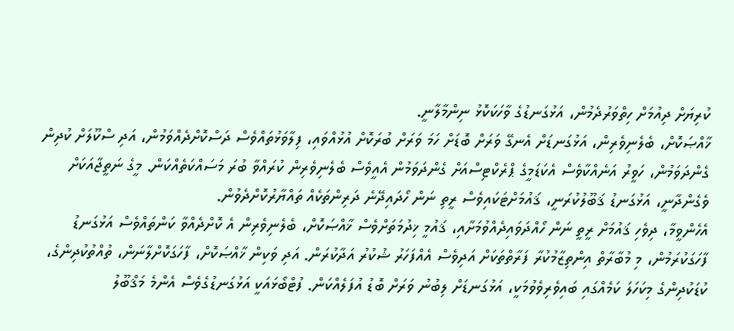ކުރިޔަށް ދިއުމަށް ހިތްވަރުދެމުން، އަޅުގަނޑުގެ ވާހަކަކޮޅު ނިންމާލާނީ.
ޚާއްޞަކޮށް، ބެލެނިވެރިން، އަޅުގަނޑަށް އެނގޭ ވަރަށް ބޮޑަށް ހަމަ ވަރަށް ބުރަކޮށް އުޅުއްވައި، ފިލާވަޅުތައްވެސް ދަސްކޮށްދެއްވަމުން، އަދި ސްކޫލަށް ކުދިން ގެންދަވަމުން، ހަވީރު އަނެއްކާވެސް އެކަޑަމީގެ ޕްރެކްޓިސްއަށް ގެންދަވަމުން އެއީވެސް ބެލެނިވެރިން ކުރައްވާ ބުރަ މަސައްކަތެއްކަން. މީގެ ނަތީޖާއަކަށް ވެގެންދާނީ، އަޅުގަނޑު ޤަބޫލުކުރަނީ، ޤައުމަށްޓަކައިވެސް ރީތި ނަން ހޯދައިދޭނެ ދަރިންތަކެއް ތައްޔާރުކޮށްދެވުން.
އެހެންވީމާ، ދިވެހި ޤައުމަށް ރީތީ ނަން ހޯއްދަވައިދެއްވުމަށާއި، ޤައުމީ ޚިދުމަތަށްވެސް ޚާއްޞަކޮށް، ބެލެނިވެރިން އެ ކޮށްދެއްވާ ކަންތައްވެސް އަޅުގަނޑު ފާހަގަކުރަމުން، މި މުބާރާތް އިންތިޒާމުކުރާ ފަރާތްތަކަށް އަދިވެސް އެއްފަހަރު ޝުކުރު އަދާކުރަން. އަދި ވަކިން ޚާއްޞަކޮށް، ފާހަގަކޮށްލާނަން، ތުއްތުކުދިންގެ، ކުޑަކުދިންގެ މިކަހަލަ ކަމެއްގައި ބައިވެރިވެވުމަކީ، އަޅުގަނޑަށް ލިބުނު ވަރަށް ބޮޑު އުފަލެއްކަން. ފުޓްބޯޅައަކީ އަޅުގަނޑުގެވެސް އެންމެ މަޤްބޫލު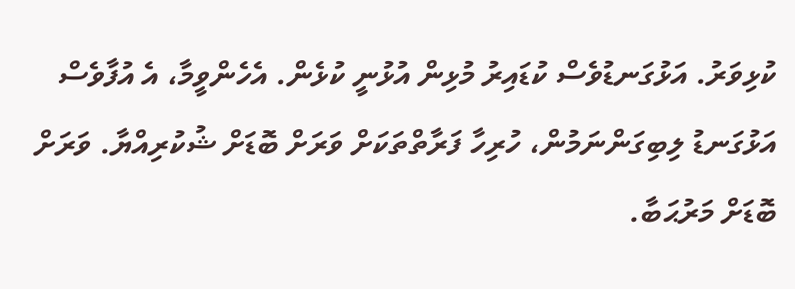ކުޅިވަރު. އަޅުގަނޑުވެސް ކުޑައިރު މުޅިން އުޅުނީ ކުޅެން. އެހެންވީމާ، އެ އުފާވެސް އަޅުގަނޑު ލިބިގަންނަމުން، ހުރިހާ ފަރާތްތަކަށް ވަރަށް ބޮޑަށް ޝުކުރިއްޔާ. ވަރަށް ބޮޑަށް މަރުޙަބާ.